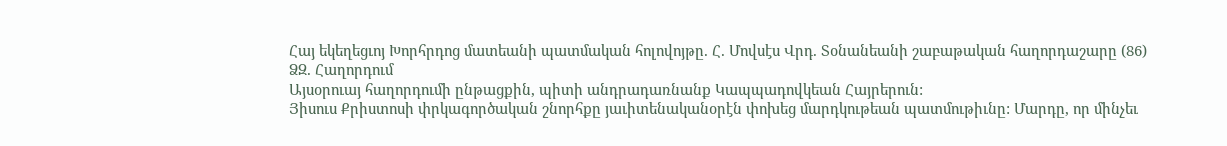Հայ եկեղեցւոյ Խորհրդոց մատեանի պատմական հոլովոյթը. Հ. Մովսէս Վրդ. Տօնանեանի շաբաթական հաղորդաշարը (86)
ՁԶ. Հաղորդում
Այսօրուայ հաղորդումի ընթացքին, պիտի անդրադառնանք Կապպադովկեան Հայրերուն:
Յիսուս Քրիստոսի փրկագործական շնորհքը յաւիտենականօրէն փոխեց մարդկութեան պատմութիւնը: Մարդը, որ մինչեւ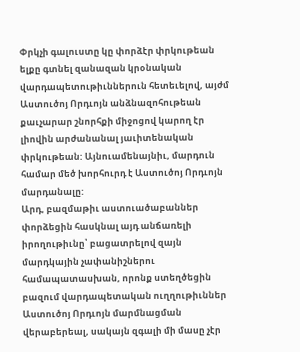Փրկչի գալուստը կը փորձէր փրկութեան ելքը գտնել զանազան կրօնական վարդապետութիւններուն հետեւելով, այժմ Աստուծոյ Որդւոյն անձնազոհութեան քաւչարար շնորհքի միջոցով կարող էր լիովին արժանանալ յաւիտենական փրկութեան: Այնուամենայնիւ, մարդուն համար մեծ խորհուրդ է Աստուծոյ Որդւոյն մարդանալը:
Արդ, բազմաթիւ աստուածաբաններ փորձեցին հասկնալ այդ անճառելի իրողութիւնը՝ բացատրելով զայն մարդկային չափանիշներու համապատասխան, որոնք ստեղծեցին բազում վարդապետական ուղղութիւններ Աստուծոյ Որդւոյն մարմնացման վերաբերեալ, սակայն զգալի մի մասը չէր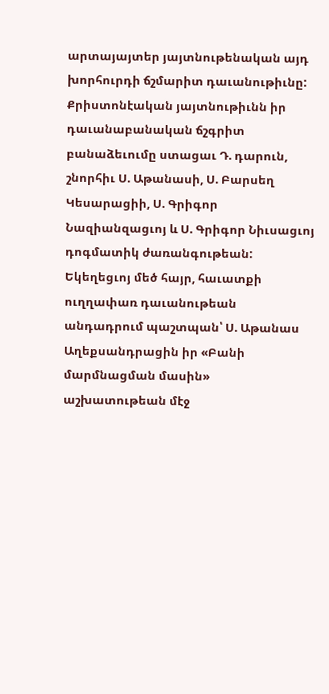արտայայտեր յայտնութենական այդ խորհուրդի ճշմարիտ դաւանութիւնը: Քրիստոնէական յայտնութիւնն իր դաւանաբանական ճշգրիտ բանաձեւումը ստացաւ Դ. դարուն, շնորհիւ Ս. Աթանասի, Ս. Բարսեղ Կեսարացիի, Ս. Գրիգոր Նազիանզացւոյ և Ս. Գրիգոր Նիւսացւոյ դոգմատիկ ժառանգութեան:
Եկեղեցւոյ մեծ հայր, հաւատքի ուղղափառ դաւանութեան անդադրում պաշտպան՝ Ս. Աթանաս Աղեքսանդրացին իր «Բանի մարմնացման մասին» աշխատութեան մէջ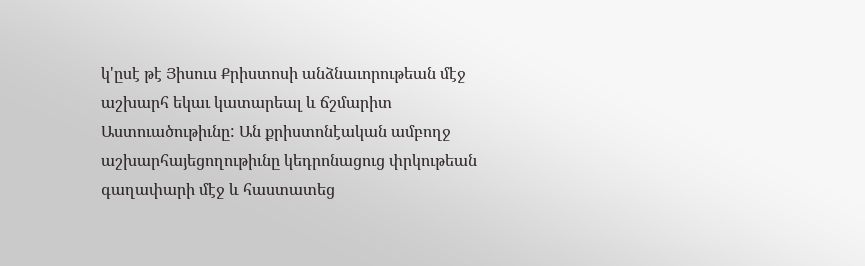կ'ըսէ թէ Յիսուս Քրիստոսի անձնաւորութեան մէջ աշխարհ եկաւ կատարեալ և ճշմարիտ Աստուածութիւնը: Ան քրիստոնէական ամբողջ աշխարհայեցողութիւնը կեդրոնացուց փրկութեան գաղափարի մէջ և հաստատեց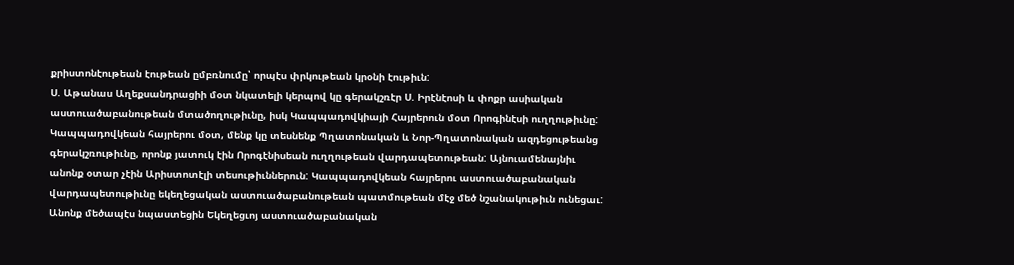քրիստոնէութեան էութեան ըմբռնումը՝ որպէս փրկութեան կրօնի էութիւն:
Ս. Աթանաս Աղեքսանդրացիի մօտ նկատելի կերպով կը գերակշռէր Ս. Իրէնէոսի և փոքր ասիական աստուածաբանութեան մտածողութիւնը, իսկ Կապպադովկիայի Հայրերուն մօտ Որոգինէսի ուղղութիւնը: Կապպադովկեան հայրերու մօտ, մենք կը տեսնենք Պղատոնական և Նոր-Պղատոնական ազդեցութեանց գերակշռութիւնը, որոնք յատուկ էին Որոգէնիսեան ուղղութեան վարդապետութեան: Այնուամենայնիւ անոնք օտար չէին Արիստոտէլի տեսութիւններուն: Կապպադովկեան հայրերու աստուածաբանական վարդապետութիւնը եկեղեցական աստուածաբանութեան պատմութեան մէջ մեծ նշանակութիւն ունեցաւ:
Անոնք մեծապէս նպաստեցին Եկեղեցւոյ աստուածաբանական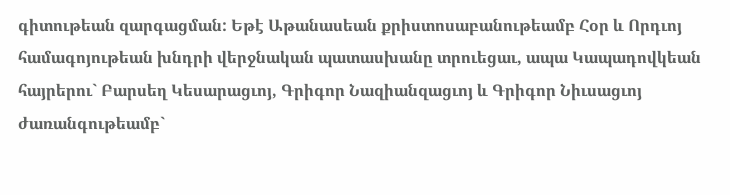գիտութեան զարգացման: Եթէ Աթանասեան քրիստոսաբանութեամբ Հօր և Որդւոյ համագոյութեան խնդրի վերջնական պատասխանը տրուեցաւ, ապա Կապադովկեան հայրերու` Բարսեղ Կեսարացւոյ, Գրիգոր Նազիանզացւոյ և Գրիգոր Նիւսացւոյ ժառանգութեամբ`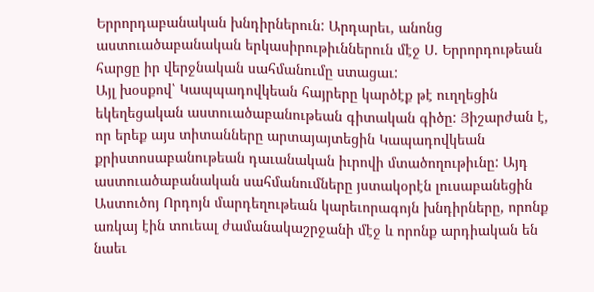Երրորդաբանական խնդիրներուն: Արդարեւ, անոնց աստուածաբանական երկասիրութիւններուն մէջ Ս. Երրորդութեան հարցը իր վերջնական սահմանումը ստացաւ:
Այլ խօսքով՝ Կապպադովկեան հայրերը կարծէք թէ ուղղեցին եկեղեցական աստուածաբանութեան գիտական գիծը: Յիշարժան է, որ երեք այս տիտանները արտայայտեցին Կապադովկեան քրիստոսաբանութեան դաւանական իւրովի մտածողութիւնը: Այդ աստուածաբանական սահմանումները յստակօրէն լուսաբանեցին Աստուծոյ Որդոյն մարդեղութեան կարեւորագոյն խնդիրները, որոնք առկայ էին տուեալ ժամանակաշրջանի մէջ և որոնք արդիական են նաեւ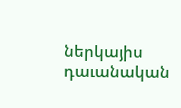ներկայիս դաւանական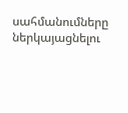սահմանումները ներկայացնելու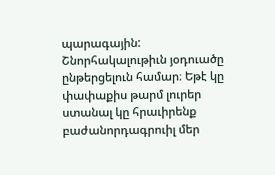պարագային:
Շնորհակալութիւն յօդուածը ընթերցելուն համար։ Եթէ կը փափաքիս թարմ լուրեր ստանալ կը հրաւիրենք բաժանորդագրուիլ մեր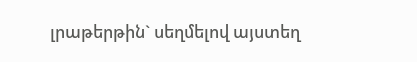լրաթերթին` սեղմելով այստեղ